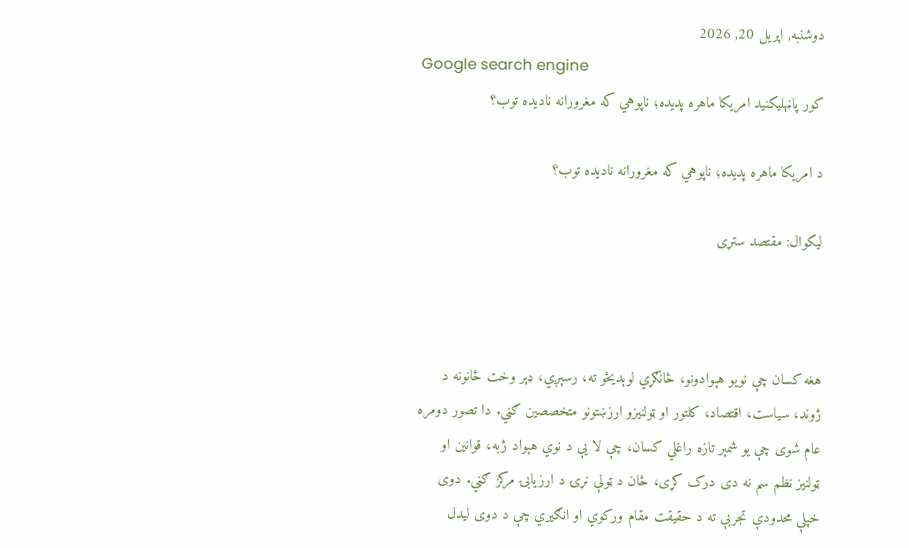دوشنبه, اپریل 20, 2026
Google search engine
کور پاڼهليکنيد امریکا ماهره پدیده؛ ناپوهي که مغرورانه نادیده توب؟

د امریکا ماهره پدیده؛ ناپوهي که مغرورانه نادیده توب؟

لیکوال: مقتصد ستړی



هغه کسان چې نویو هېوادونو، ځانګړي لوېدیځو ته، رسېږي، ډېر وخت ځانونه د ژوند، سیاست، اقتصاد، کلتور او ټولنیزو ارزښتونو متخصصین ګڼي. دا تصور دومره عام شوی چې یو شمېر تازه راغلي کسان، چې لا یې د نوي هېواد ژبه، قوانین او ټولنیز نظم سم نه دی درک کړی، ځان د ټولې نړۍ د ارزیابۍ مرکز ګڼي. دوی خپلې محدودې تجربې ته د حقیقت مقام ورکوي او انګیري چې د دوی لیدل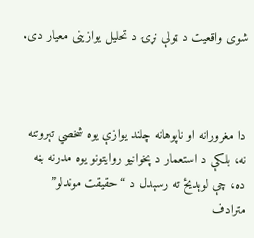شوی واقعیت د ټولې نړۍ د تحلیل یوازینی معیار دی.



دا مغرورانه او ناپوهانه چلند یوازې یوه شخصي تېروتنه نه، بلکې د استعمار د پخوانیو روایتونو یوه مدرنه بڼه ده، چې لوېدیځ ته رسېدل د “حقیقت موندلو” مترادف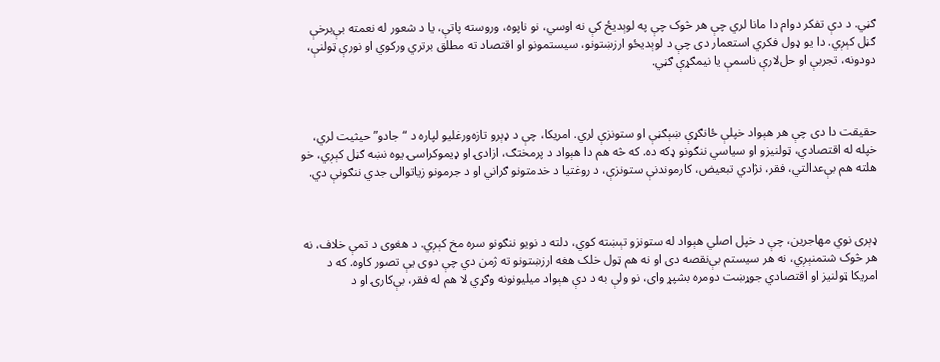ګڼي. د دې تفکر دوام دا مانا لري چې هر څوک چې په لوېدیځ کې‌ نه اوسي، نو ناپوه، وروسته پاتې، یا د شعور له نعمته بې‌برخې ګڼل کېږي. دا یو ډول فکري استعمار دی چې د لوېدیځو ارزښتونو، سیستمونو او اقتصاد ته مطلق برتري ورکوي او نورې ټولنې، دودونه، تجربې او حل‌لارې ناسمې یا نیمګړې ګڼي.



حقیقت دا دی چې هر هېواد خپلې ځانګړې ښېګڼې او ستونزې لري. امریکا، چې د ډېرو تازه‌ورغلیو لپاره د “جادو” حیثیت لري، خپله له اقتصادي، ټولنیزو او سیاسي ننګونو ډکه ده. که څه هم دا هېواد د پرمختګ، ازادۍ او ډیموکراسۍ یوه نښه ګڼل کېږي، خو هلته هم بې‌عدالتي، فقر، نژادي تبعیض، کارموندنې ستونزې، د روغتیا د خدمتونو ګراني او د جرمونو زیاتوالی جدي ننګونې دي.



ډېری نوي مهاجرین، چې د خپل اصلي هېواد له ستونزو تېښته کوي، دلته د نویو ننګونو سره مخ کېږي. د هغوی د تمې خلاف، نه هر څوک شتمنېږي، نه هر سیستم بې‌نقصه دی او نه هم ټول خلک هغه ارزښتونو ته ژمن دي چې دوی یې تصور کاوه. که د امریکا ټولنیز او اقتصادي جوړښت دومره بشپړ وای، نو ولې به د دې هېواد میلیونونه وګړي لا هم له فقر، بې‌کارۍ او د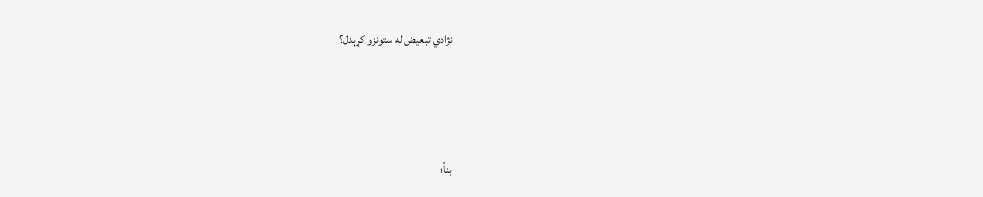نژادي تبعیض له ستونزو کړېدل؟



بناً؛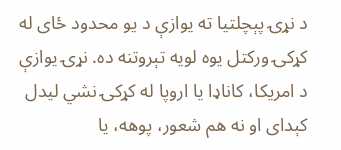د نړۍ پېچلتیا ته یوازې د یو محدود ځای له کړکۍ ورکتل یوه لويه تېروتنه ده. نړۍ یوازې د امریکا، کاناډا یا اروپا له کړکۍ نشي لیدل کېدای او نه هم شعور، پوهه، یا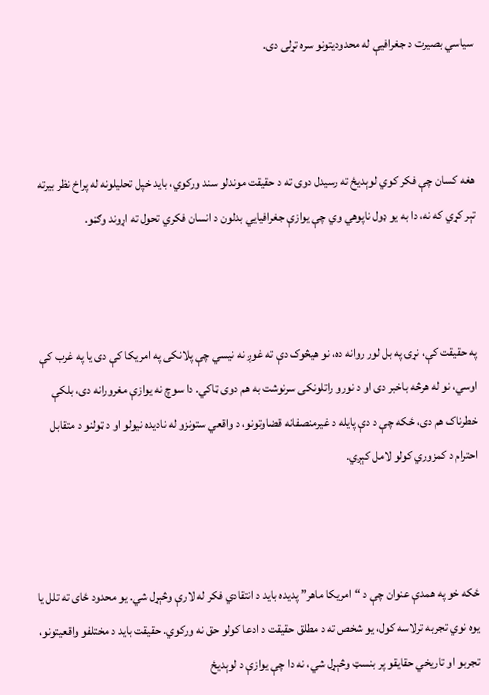سیاسي بصیرت د جغرافیې له محدودیتونو سره تړلی دی.



هغه کسان چې فکر کوي لوېدیځ ته رسیدل دوی ته د حقیقت موندلو سند ورکوي، باید خپل تحلیلونه له پراخ نظر بیرته تېر کړي که نه، دا به یو ډول ناپوهي وي چې یوازې جغرافیایي بدلون د انسان فکري تحول ته اړوند وګڼو.



په حقیقت کې، نړۍ په بل لور روانه ده، نو هیڅوک دې ته غوږ نه نیسي چې پلانکی په امریکا کې دی یا په غرب کې اوسي، نو له هرڅه باخبر دی او د نورو راتلونکی سرنوشت به هم دوی ټاکي. دا سوچ نه یوازې مغرورانه دی، بلکې خطرناک هم دی، ځکه چې د دې پایله د غیرمنصفانه قضاوتونو، د واقعي ستونزو له نادیده نیولو او د ټولنو د متقابل احترام د کمزوري کولو لامل کېږي.



ځکه خو په همدې عنوان چې د “امریکا ماهر” پدیده باید د انتقادي فکر له لارې وڅېړل شي. یو محدود ځای ته تلل یا یوه نوي تجربه ترلاسه کول، یو شخص ته د مطلق حقیقت د ادعا کولو حق نه ورکوي. حقیقت باید د مختلفو واقعیتونو، تجربو او تاریخي حقایقو پر بنسټ وڅېړل شي، نه دا چې یوازې د لوېدیځ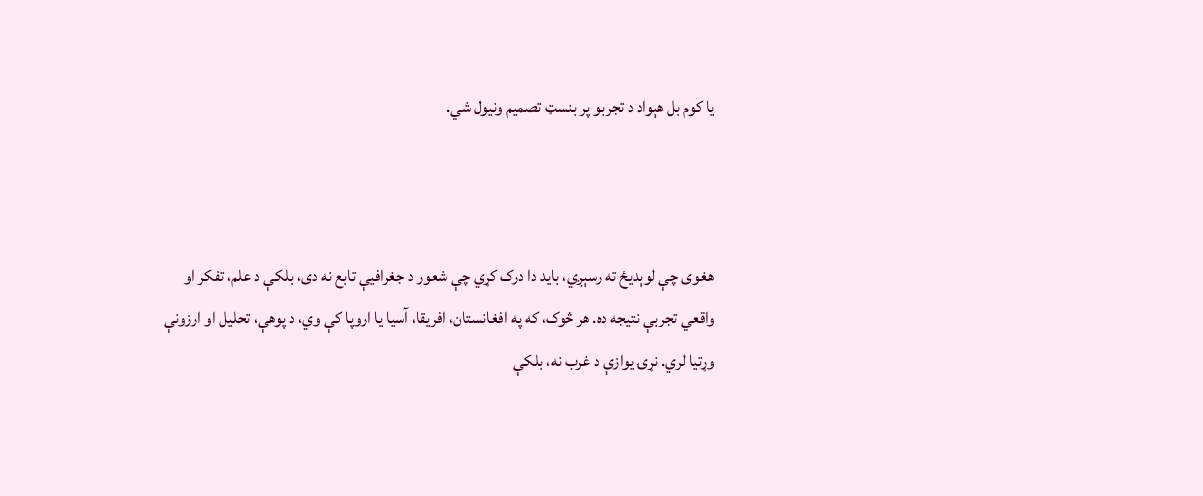یا کوم بل هېواد د تجربو پر بنسټ تصمیم ونیول شي.



هغوی چې لوېدیځ ته رسېږي، باید دا درک کړي چې شعور د جغرافیې تابع نه دی، بلکې د علم، تفکر او واقعي تجربې نتیجه ده. هر څوک، که په افغانستان، افریقا، آسیا یا اروپا کې وي، د پوهې، تحلیل او ارزونې وړتیا لري. نړۍ یوازې د غرب نه، بلکې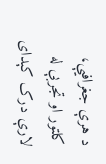د هرې جغرافیې، کلتور او تجربې له لارې درک کېدای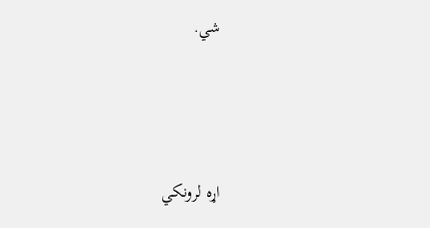شي.





اړه لرونکي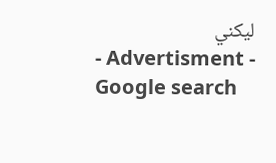ليکني
- Advertisment -
Google search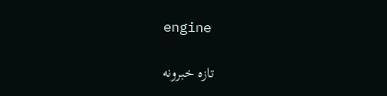engine

تازه خبرونه